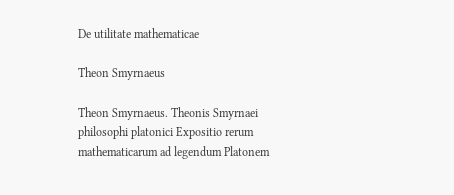De utilitate mathematicae

Theon Smyrnaeus

Theon Smyrnaeus. Theonis Smyrnaei philosophi platonici Expositio rerum mathematicarum ad legendum Platonem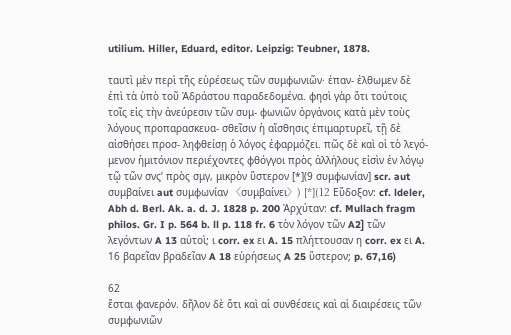utilium. Hiller, Eduard, editor. Leipzig: Teubner, 1878.

ταυτὶ μὲν περὶ τῆς εὑρέσεως τῶν συμφωνιῶν· ἐπαν- ἐλθωμεν δὲ ἐπὶ τὰ ὑπὸ τοῦ Ἀδράστου παραδεδομένα. φησὶ γὰρ ὅτι τούτοις τοῖς εἰς τὴν ἀνεύρεσιν τῶν συμ- φωνιῶν ὀργάνοις κατὰ μὲν τοὺς λόγους προπαρασκευα- σθεῖσιν ἡ αἴσθησις ἐπιμαρτυρεῖ, τῇ δὲ αἰσθήσει προσ- ληφθείσῃ ὁ λόγος ἐφαρμόζει. πῶς δὲ καὶ οἱ τὸ λεγό- μενον ἡμιτόνιον περιέχοντες φθόγγοι πρὸς ἀλλήλους εἰσὶν ἐν λόγῳ τῷ τῶν σνςʹ πρὸς σμγ, μικρὸν ὕστερον [*](9 συμφωνίαν] scr. aut συμβαίνει aut συμφωνίαν 〈συμβαίνει〉) [*](12 Εὔδοξον: cf. ldeler, Abh d. Berl. Ak. a. d. J. 1828 p. 200 Ἀρχύταν: cf. Mullach fragm philos. Gr. I p. 564 b. ll p. 118 fr. 6 τὸν λόγον τῶν A2] τῶν λεγόντων A 13 αὐτοὶ; ι corr. ex ει A. 15 πλήττουσαν η corr. ex ει A. 16 βαρεῖαν βραδεῖαν A 18 εὑρήσεως A 25 ὕστερον; p. 67,16)

62
ἔσται φανερόν. δῆλον δὲ ὅτι καὶ αἱ συνθέσεις καὶ αἱ διαιρέσεις τῶν συμφωνιῶν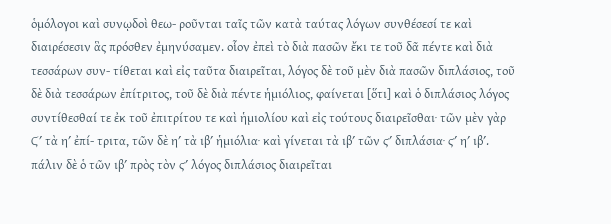ὁμόλογοι καὶ συνῳδοὶ θεω- ροῦνται ταῖς τῶν κατὰ ταύτας λόγων συνθέσεσί τε καὶ διαιρέσεσιν ἃς πρόσθεν ἐμηνύσαμεν. οἷον ἐπεὶ τὸ διὰ πασῶν ἔκι τε τοῦ δᾶ πέντε καὶ διὰ τεσσάρων συν- τίθεται καὶ εἰς ταῦτα διαιρεῖται, λόγος δὲ τοῦ μὲν διὰ πασῶν διπλάσιος, τοῦ δὲ διὰ τεσσάρων ἐπίτριτος, τοῦ δὲ διὰ πέντε ἡμιόλιος, φαίνεται [ὅτι] καὶ ὁ διπλάσιος λόγος συντίθεσθαί τε ἐκ τοῦ ἐπιτρίτου τε καὶ ἡμιολίου καὶ εἰς τούτους διαιρεῖσθαι· τῶν μὲν γὰρ Ϛʹ τὰ ηʹ ἐπί- τριτα, τῶν δὲ ηʹ τὰ ιβʹ ἡμιόλια· καὶ γίνεται τὰ ιβʹ τῶν ϛʹ διπλάσια· ϛʹ ηʹ ιβʹ. πάλιν δὲ ὁ τῶν ιβʹ πρὸς τὸν ϛʹ λόγος διπλάσιος διαιρεῖται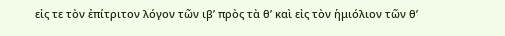εἰς τε τὸν ἐπίτριτον λόγον τῶν ιβʹ πρὸς τὰ θʹ καὶ εἰς τὸν ἡμιόλιον τῶν θʹ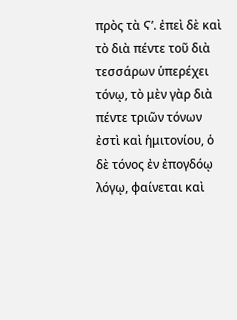πρὸς τὰ Ϛʹ. ἐπεὶ δὲ καὶ τὸ διὰ πέντε τοῦ διὰ τεσσάρων ὑπερέχει τόνῳ, τὸ μὲν γὰρ διὰ πέντε τριῶν τόνων ἐστὶ καὶ ἡμιτονίου, ὁ δὲ τόνος ἐν ἐπογδόῳ λόγῳ, φαίνεται καὶ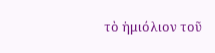τὸ ἡμιόλιον τοῦ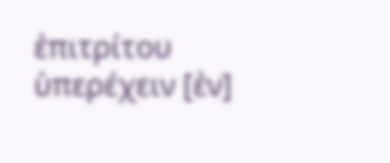ἐπιτρίτου ὑπερέχειν [ἐν]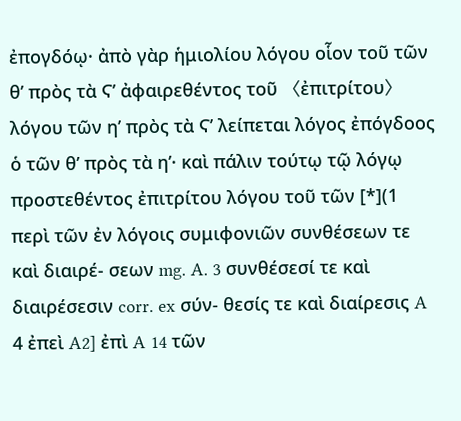ἐπογδόῳ· ἀπὸ γὰρ ἡμιολίου λόγου οἷον τοῦ τῶν θʹ πρὸς τὰ Ϛʹ ἀφαιρεθέντος τοῦ 〈ἐπιτρίτου〉 λόγου τῶν ηʹ πρὸς τὰ Ϛʹ λείπεται λόγος ἐπόγδοος ὁ τῶν θʹ πρὸς τὰ ηʹ· καὶ πάλιν τούτῳ τῷ λόγῳ προστεθέντος ἐπιτρίτου λόγου τοῦ τῶν [*](1 περὶ τῶν ἐν λόγοις συμιφονιῶν συνθέσεων τε καὶ διαιρέ- σεων mg. A. 3 συνθέσεσί τε καὶ διαιρέσεσιν corr. ex σύν- θεσίς τε καὶ διαίρεσις A 4 ἐπεὶ A2] ἐπὶ A 14 τῶν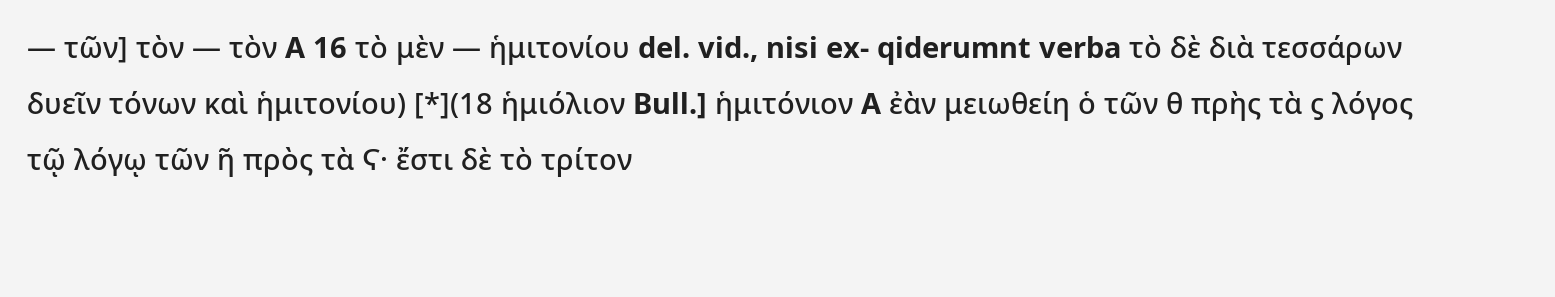— τῶν] τὸν — τὸν A 16 τὸ μὲν — ἡμιτονίου del. vid., nisi ex- qiderumnt verba τὸ δὲ διὰ τεσσάρων δυεῖν τόνων καὶ ἡμιτονίου) [*](18 ἡμιόλιον Bull.] ἡμιτόνιον A ἐὰν μειωθείη ὁ τῶν θ πρὴς τὰ ϛ λόγος τῷ λόγῳ τῶν ῆ πρὸς τὰ Ϛ· ἔστι δὲ τὸ τρίτον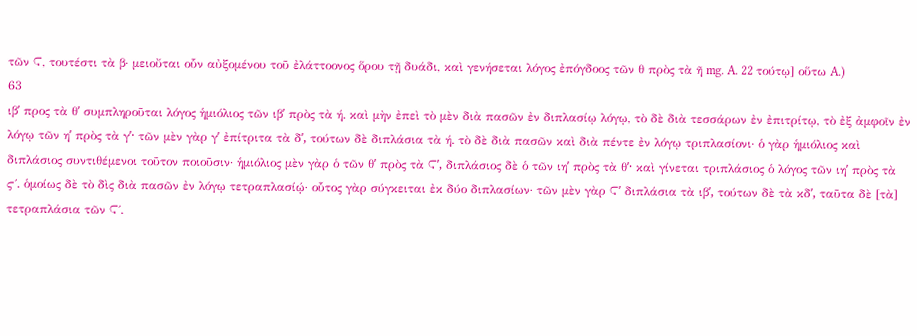τῶν Ϛ, τουτέστι τὰ β· μειοὔται οὗν αὐξομένου τοῦ ἐλάττοονος ὅρου τῇ δυάδι, καὶ γενήσεται λόγος ἐπόγδοος τῶν θ πρὸς τὰ ῆ mg. A. 22 τούτῳ] οὕτω A.)
63
ιβʹ προς τὰ θʹ συμπληροῦται λόγος ἡμιόλιος τῶν ιβʹ πρὸς τὰ ή. καὶ μὴν ἐπεὶ τὸ μὲν διὰ πασῶν ἐν διπλασίῳ λόγῳ, τὸ δὲ διὰ τεσσάρων ἐν ἐπιτρίτῳ, τὸ ἐξ ἀμφοῖν ἐν λόγῳ τῶν ηʹ πρὸς τὰ γʹ· τῶν μὲν γὰρ γʹ ἐπίτριτα τὰ δʹ, τούτων δὲ διπλάσια τὰ ή. τὸ δὲ διὰ πασῶν καὶ διὰ πέντε ἐν λόγῳ τριπλασίονι· ὁ γὰρ ἡμιόλιος καὶ διπλάσιος συντιθέμενοι τοῦτον ποιοῦσιν· ἡμιόλιος μὲν γὰρ ὁ τῶν θʹ πρὸς τὰ Ϛʹ, διπλάσιος δὲ ὁ τῶν ιηʹ πρὸς τὰ θʹ· καὶ γίνεται τριπλάσιος ὁ λόγος τῶν ιηʹ πρὸς τὰ ϛ΄. ὁμοίως δὲ τὸ δὶς διὰ πασῶν ἐν λόγῳ τετραπλασίῴ· οὗτος γὰρ σύγκειται ἐκ δύο διπλασίων· τῶν μὲν γὰρ Ϛʹ διπλάσια τὰ ιβʹ, τούτων δὲ τὰ κδʹ, ταῦτα δὲ [τὰ] τετραπλάσια τῶν Ϛ΄.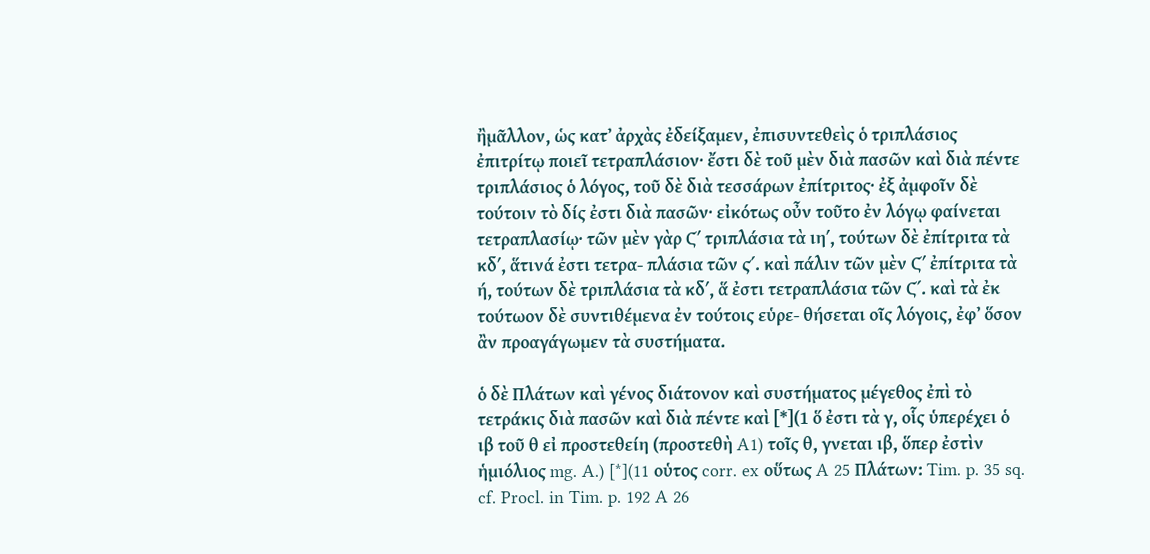ἢμᾶλλον, ὡς κατʼ ἀρχὰς ἐδείξαμεν, ἐπισυντεθεὶς ὁ τριπλάσιος ἐπιτρίτῳ ποιεῖ τετραπλάσιον· ἔστι δὲ τοῦ μὲν διὰ πασῶν καὶ διὰ πέντε τριπλάσιος ὁ λόγος, τοῦ δὲ διὰ τεσσάρων ἐπίτριτος· ἐξ ἀμφοῖν δὲ τούτοιν τὸ δίς ἐστι διὰ πασῶν· εἰκότως οὖν τοῦτο ἐν λόγῳ φαίνεται τετραπλασίῳ· τῶν μὲν γὰρ Ϛʹ τριπλάσια τὰ ιηʹ, τούτων δὲ ἐπίτριτα τὰ κδʹ, ἅτινά ἐστι τετρα- πλάσια τῶν ϛ΄. καὶ πάλιν τῶν μὲν Ϛʹ ἐπίτριτα τὰ ή, τούτων δὲ τριπλάσια τὰ κδʹ, ἅ ἐστι τετραπλάσια τῶν Ϛ΄. καὶ τὰ ἐκ τούτωον δὲ συντιθέμενα ἐν τούτοις εὑρε- θήσεται οῖς λόγοις, ἐφʼ ὅσον ἂν προαγάγωμεν τὰ συστήματα.

ὁ δὲ Πλάτων καὶ γένος διάτονον καὶ συστήματος μέγεθος ἐπὶ τὸ τετράκις διὰ πασῶν καὶ διὰ πέντε καὶ [*](1 ὅ ἐστι τὰ γ, οἷς ὑπερέχει ὁ ιβ τοῦ θ εἰ προστεθείη (προστεθὴ A1) τοῖς θ, γνεται ιβ, ὅπερ ἐστὶν ἡμιόλιος mg. A.) [*](11 οὑτος corr. ex οὕτως A 25 Πλάτων: Tim. p. 35 sq. cf. Procl. in Tim. p. 192 A 26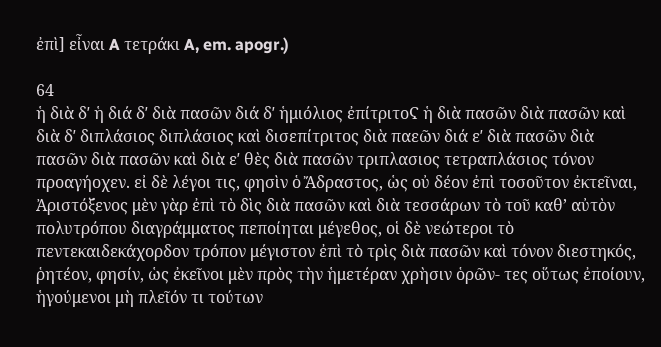ἐπὶ] εἶναι A τετράκι A, em. apogr.)

64
ἡ διὰ δʹ ἡ διά δʹ διὰ πασῶν διά δʹ ἡμιόλιος ἐπίτριτοϚ ἡ διὰ πασῶν διὰ πασῶν καὶ διὰ δʹ διπλάσιος διπλάσιος καὶ δισεπίτριτος διὰ παεῶν διά εʹ διὰ πασῶν διὰ πασῶν διὰ πασῶν καὶ διὰ εʹ θὲς διὰ πασῶν τριπλασιος τετραπλάσιος τόνον προαγήοχεν. εἰ δὲ λέγοι τις, φησὶν ὁ Ἄδραστος, ὡς οὐ δέον ἐπὶ τοσοῦτον ἐκτεῖναι, Ἀριστόξενος μὲν γὰρ ἐπὶ τὸ δὶς διὰ πασῶν καὶ διὰ τεσσάρων τὸ τοῦ καθʼ αὐτὸν πολυτρόπου διαγράμματος πεποίηται μέγεθος, οἱ δὲ νεώτεροι τὸ πεντεκαιδεκάχορδον τρόπον μέγιστον ἐπὶ τὸ τρὶς διὰ πασῶν καὶ τόνον διεστηκός, ῥητέον, φησίν, ὡς ἐκεῖνοι μὲν πρὸς τὴν ἡμετέραν χρὴσιν ὁρῶν- τες οὕτως ἐποίουν, ἡγούμενοι μὴ πλεῖόν τι τούτων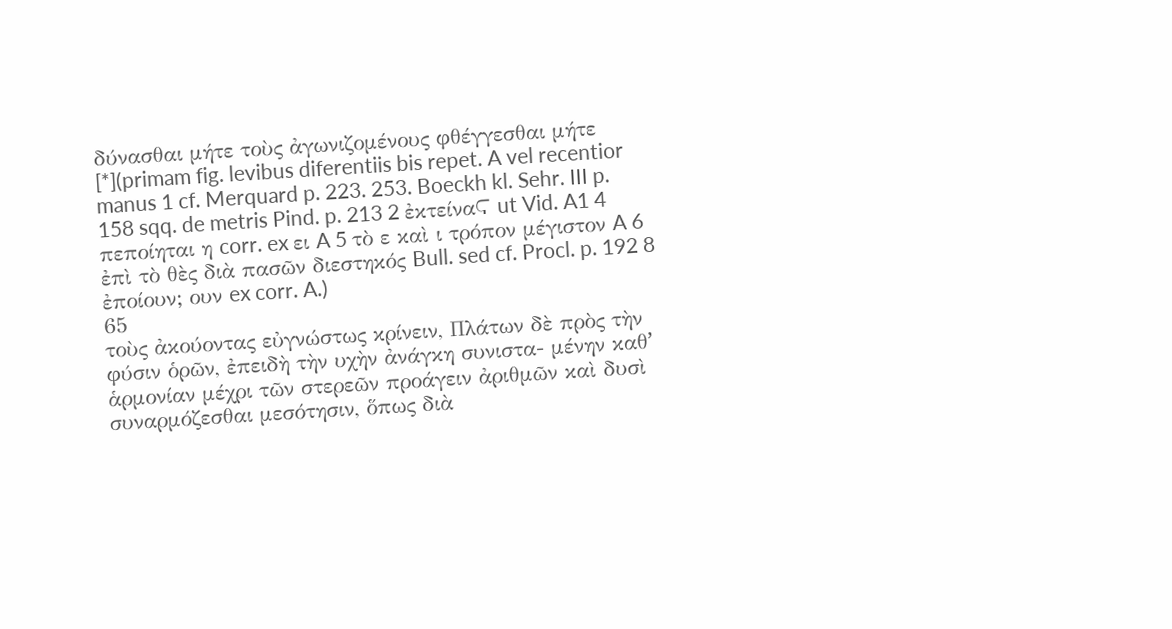δύνασθαι μήτε τοὺς ἀγωνιζομένους φθέγγεσθαι μήτε [*](primam fig. levibus diferentiis bis repet. A vel recentior manus 1 cf. Merquard p. 223. 253. Boeckh kl. Sehr. III p. 158 sqq. de metris Pind. p. 213 2 ἐκτείναϚ ut Vid. A1 4 πεποίηται η corr. ex ει A 5 τὸ ε καὶ ι τρόπον μέγιστον A 6 ἐπὶ τὸ θὲς διὰ πασῶν διεστηκός Bull. sed cf. Procl. p. 192 8 ἐποίουν; ουν ex corr. A.)
65
τοὺς ἀκούοντας εὐγνώστως κρίνειν, Πλάτων δὲ πρὸς τὴν φύσιν ὁρῶν, ἐπειδὴ τὴν υχὴν ἀνάγκη συνιστα- μένην καθʼ ἁρμονίαν μέχρι τῶν στερεῶν προάγειν ἀριθμῶν καὶ δυσὶ συναρμόζεσθαι μεσότησιν, ὅπως διὰ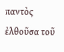παντὸς ἐλθοῦσα τοῦ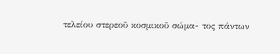τελείου στερεοῦ κοσμικοῦ σώμα- τος πάντων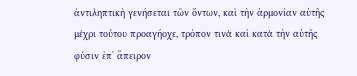ἀντιληπτικὴ γενήσεται τῶν ὄντων, καὶ τὴν ἁρμονίαν αὐτῆς μέχρι τούτου προαγήοχε, τρόπον τινὰ καὶ κατὰ τὴν αὐτῆς φύσιν ἐπʼ ἄπειρον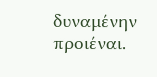δυναμένην προιέναι.